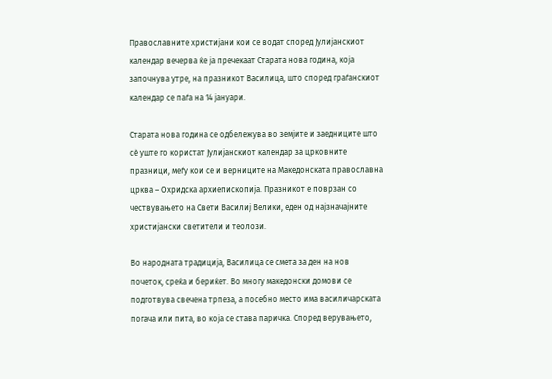Православните христијани кои се водат според Јулијанскиот календар вечерва ќе ја пречекаат Старата нова година, која започнува утре, на празникот Василица, што според граѓанскиот календар се паѓа на 14 јануари.

Старата нова година се одбележува во земјите и заедниците што сè уште го користат Јулијанскиот календар за црковните празници, меѓу кои се и верниците на Македонската православна црква – Охридска архиепископија. Празникот е поврзан со чествувањето на Свети Василиј Велики, еден од најзначајните христијански светители и теолози.

Во народната традиција, Василица се смета за ден на нов почеток, среќа и бериќет. Во многу македонски домови се подготвува свечена трпеза, а посебно место има василичарската погача или пита, во која се става паричка. Според верувањето,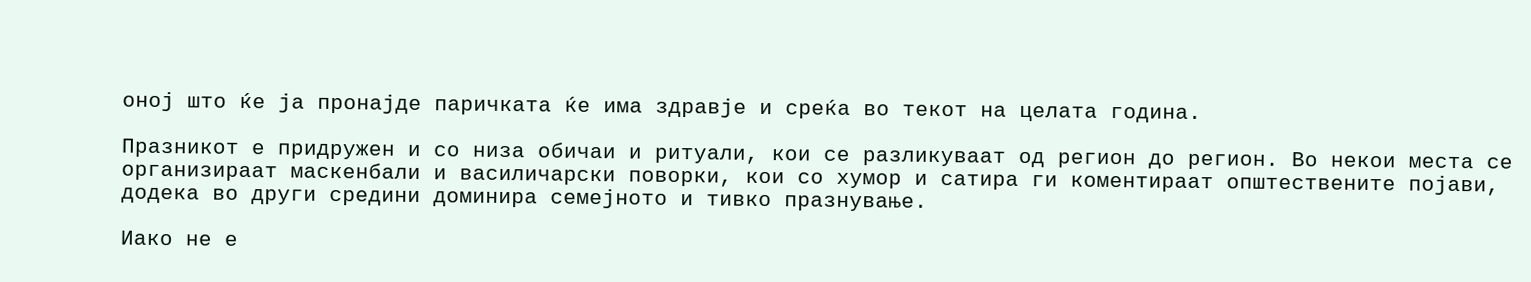оној што ќе ја пронајде паричката ќе има здравје и среќа во текот на целата година.

Празникот е придружен и со низа обичаи и ритуали, кои се разликуваат од регион до регион. Во некои места се организираат маскенбали и василичарски поворки, кои со хумор и сатира ги коментираат општествените појави, додека во други средини доминира семејното и тивко празнување.

Иако не е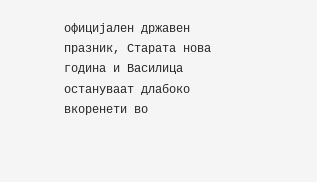официјален државен празник, Старата нова година и Василица остануваат длабоко вкоренети во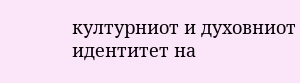културниот и духовниот идентитет на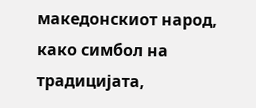македонскиот народ, како симбол на традицијата,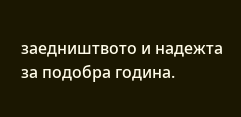заедништвото и надежта за подобра година.